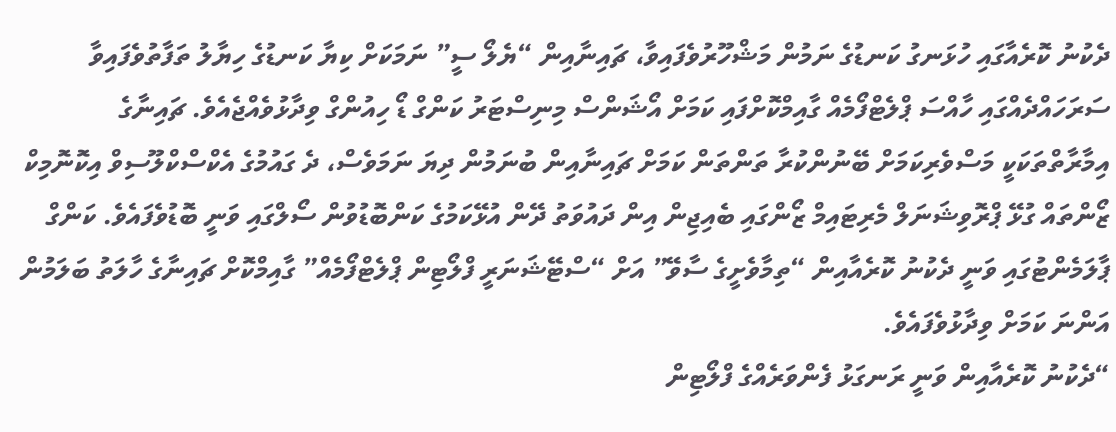ދެކުނު ކޮރެއާގައި ހުޅަނގު ކަނޑުގެ ނަމުން މަޝްހޫރުވެފައިވާ، ޗައިނާއިން “ޔެލޯ ސީ” ނަމަކަށް ކިޔާ ކަނޑުގެ ހިޔާލު ތަފާތުވެފައިވާ ސަރަހައްދެއްގައި ހާއްސަ ޕްލެޓްފޯމެއް ގާއިމްކޮށްފައި ކަމަށް އޯޝަންސް މިނިސްޓަރު ކަންގް ޑޯ ހިއުންގް ވިދާޅުވެއްޖެއެވެ. ޗައިނާގެ އިމާރާތްތަކަކީ މަސްވެރިކަމަށް ބޭނުންކުރާ ތަންތަން ކަމަށް ޗައިނާއިން ބުނަމުން ދިޔަ ނަމަވެސް، ދެ ގައުމުގެ އެކްސްކްލޫސިވް އިކޮނޮމިކް ޒޯންތައް ގުޅޭ ޕްރޮވިޝަނަލް މެރިޓައިމް ޒޯންގައި ބެއިޖިން އިން ދައުވަތު ދޭން އުޅޭކަމުގެ ކަންބޮޑުވުން ސޯލްގައި ވަނީ ބޮޑުވެފައެވެ. ކަންގް ޕާލަމެންޓުގައި ވަނީ ދެކުނު ކޮރެއާއިން “ތިމާވެށީގެ ސާވޭ” އަށް “ސްޓޭޝަނަރީ ފްލޯޓިން ޕްލެޓްފޯމެއް” ގާއިމްކޮށް ޗައިނާގެ ހާލަތު ބަލަމުން އަންނަ ކަމަށް ވިދާޅުވެފައެވެ.
“ދެކުނު ކޮރެއާއިން ވަނީ ރަނގަޅު ފެންވަރެއްގެ ފްލޯޓިން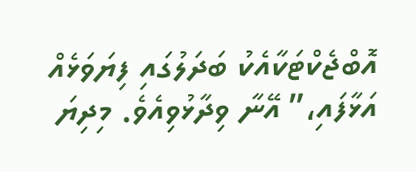އޮބްޖެކްޓަކާއެކު ބަދަލުގައި ފިޔަވަޅެއް އަޅާފައި،” އޭނާ ވިދާޅުވިއެވެ. މިދިޔަ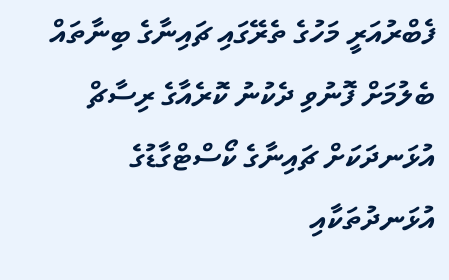ފެބްރުއަރީ މަހުގެ ތެރޭގައި ޗައިނާގެ ބިނާތައް ބެލުމަށް ފޮނުވި ދެކުނު ކޮރެއާގެ ރިސާޗް އުޅަނދަކަށް ޗައިނާގެ ކޯސްޓްގާޑުގެ އުޅަނދުތަކާއި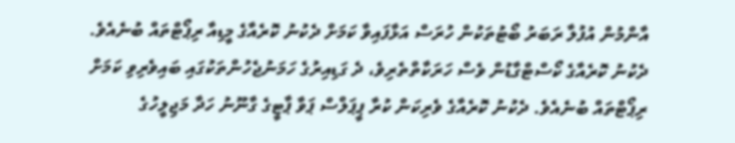އާންމުން އުފުލާ ރަބަރު ބޯޓުތަކުން ހުރަސް އަޅާފައިވާ ކަމަށް ދެކުނު ކޮރެއާގެ މީޑިއާ ރިޕޯޓްތައް ބުނެއެވެ. ދެކުނު ކޮރެއާގެ ކޯސްޓްގާޑުން ވެސް ހަރަކާތްތެރިވެ، ދެ ގަޑިއިރުގެ ހަމަނުޖެހުންތަކުގައި ބައިވެރިވި ކަމަށް ރިޕޯޓްތައް ބުނެއެވެ. ދެކުނު ކޮރެއާގެ ވެރިކަން ކުރާ ޕީޕަލްސް ޕަވާ ޕާޓީގެ ގާނޫނު ހަދާ މަޖިލީހުގެ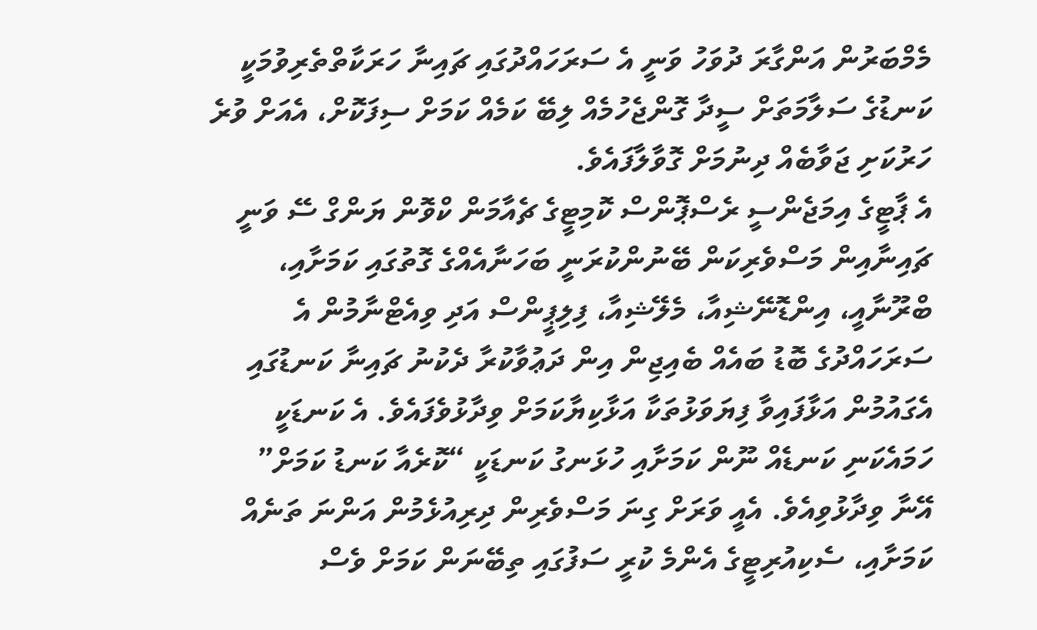މެމްބަރުން އަންގާރަ ދުވަހު ވަނީ އެ ސަރަހައްދުގައި ޗައިނާ ހަރަކާތްތެރިވުމަކީ ކަނޑުގެ ސަލާމަތަށް ސީދާ ގޮންޖެހުމެއް ލިބޭ ކަމެއް ކަމަށް ސިފަކޮށް، އެއަށް ވުރެ ހަރުކަށި ޖަވާބެއް ދިނުމަށް ގޮވާލާފައެވެ.
އެ ޕާޓީގެ އިމަޖެންސީ ރެސްޕޮންސް ކޮމިޓީގެ ޗެއާމަން ކްވޮން ޔަންގް ސޭ ވަނީ ޗައިނާއިން މަސްވެރިކަން ބޭނުންކުރަނީ ބަހަނާއެއްގެ ގޮތުގައި ކަމަށާއި، ބްރޫނާއީ، އިންޑޮނޭޝިއާ، މެލޭޝިއާ، ފިލިޕީންސް އަދި ވިއެޓްނާމުން އެ ސަރަހައްދުގެ ބޮޑު ބައެއް ބެއިޖިން އިން ދަޢުވާކުރާ ދެކުނު ޗައިނާ ކަނޑުގައި އެގައުމުން އަޅާފައިވާ ފިޔަވަޅުތަކާ އަޅާކިޔާކަމަށް ވިދާޅުވެފައެވެ. އެ ކަނޑަކީ ހަމައެކަނި ކަނޑެއް ނޫން ކަމަށާއި ހުޅަނގު ކަނޑަކީ “ކޮރެއާ ކަނޑު ކަމަށް” އޭނާ ވިދާޅުވިއެވެ. އެއީ ވަރަށް ގިނަ މަސްވެރިން ދިރިއުޅެމުން އަންނަ ތަނެއް ކަމަށާއި، ސެކިއުރިޓީގެ އެންމެ ކުރީ ސަފުގައި ތިބޭނަން ކަމަށް ވެސް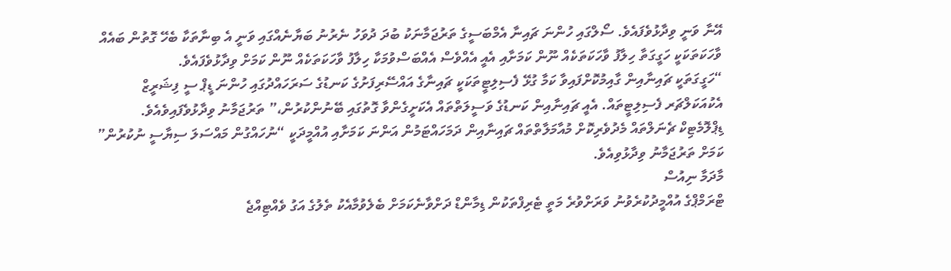އޭނާ ވަނީ ވިދާޅުވެފައެވެ. ސޯލްގައި ހުންނަ ޗައިނާ އެމްބަސީގެ ތަރުޖަމާނަކު ބުދަ ދުވަހު ނެރުނު ބަޔާނެއްގައި ވަނީ އެ ބިނާތަކާ ބެހޭ ގޮތުން ބައެއް ވާހަކަތަކަކީ ހަގީގަތާ ހިލާފު ވާހަކަތަކެއް ނޫން ކަމަށާއި އެއީ އެއްވެސް އެއްބަސްވުމަކާ ހިލާފު ވާހަކަތަކެއް ނޫން ކަމަށް ވިދާޅުވެފައެވެ.
“ހަގީގަތަކީ ޗައިނާއިން ގާއިމުކޮށްފައިވާ ކަމާ ގުޅޭ ފެސިލިޓީތަކަކީ ޗައިނާގެ އައްސޭރިފަށުގެ ކަނޑުގެ ސަރަހައްދުގައި ހުންނަ ޑީޕް ސީ ފިޝަރީޒް އެކުއަކަލްޗަރ ފެސިލިޓީތައް. އެއީ ޗައިނާއިން ކަނޑުގެ ވަސީލަތްތައް އެކަށީގެންވާ ގޮތުގައި ބޭނުންކުރުން،” ތަރުޖަމާނު ވިދާޅުވެފައިވެއެވެ. ޑިޕްލޮމެޓިކް ޗެނަލްތައް މެދުވެރިކޮށް މުއާމަލާތްތައް ޗައިނާއިން ދަމަހައްޓަމުން އަންނަ ކަމަށާއި އުއްމީދަކީ “ނުހައްގުން މައްސަލަ ސިޔާސީ ނުކުރުން” ކަމަށް ތަރުޖަމާނު ވިދާޅުވިއެވެ.
މާދަމާ ނިއުސް
ޓްރަމްޕްގެ އުއްމީދުކުރެވުނު ވަރަށްވުރެ މަތީ ޓެރިފްތަކުން ޑިމާންޑް ދަށްވާނެކަމަށް ބެލެވުމާއެކު ތެލުގެ އަގު ވެއްޓިއްޖެ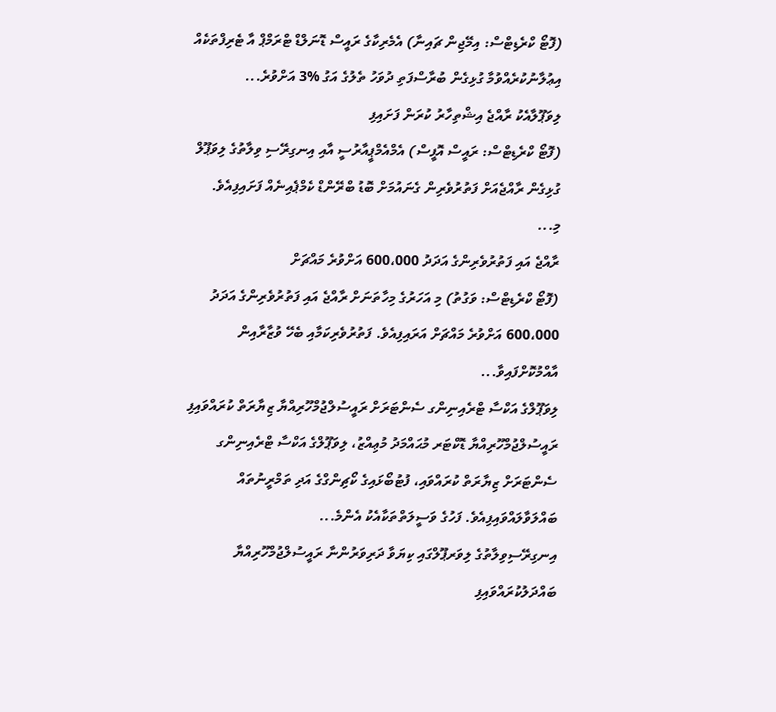(ފޮޓޯ ކްރެޑިޓްސް: އިމޭޖިން ޗައިނާ) އެމެރިކާގެ ރައީސް ޑޮނަލްޑް ޓްރަމްޕް އާ ޓެރިފްތަކެއް އިޢުލާނުކުރެއްވުމާ ގުޅިގެން ބުރާސްފަތި ދުވަހު ތެލުގެ އަގު %3 އަށްވުރެ...
ލިވަޕޫލާއެކު ރާއްޖެ އިޝްތިހާރު ކުރަން ފަށައިފި
(ފޮޓޯ ކްރެޑިޓްސް: ރައީސް އޮފީސް) އެމްއެމްޕީއާރުސީ އާއި އިނގިރޭސި ވިލާތުގެ ލިވަޕޫލް ގުޅިގެން ރާއްޖެއަށް ފަތުރުވެރިން ގެނައުމަށް ބޮޑު ބްރޭންޑް ކެމްޕެއިނެއް ފަށައިފިއެވެ. މި...
ރާއްޖެ އައި ފަތުރުވެރިންގެ އަދަދު 600،000 އަށްވުރެ މައްޗަށް
(ފޮޓޯ ކްރެޑިޓްސް: ވަގުތު) މި އަހަރުގެ މިހާތަނަށް ރާއްޖެ އައި ފަތުރުވެރިންގެ އަދަދު 600،000 އަށްވުރެ މައްޗަށް އަރައިފިއެވެ. ފަތުރުވެރިކަމާއި ބެހޭ ވުޒާރާއިން އާއްމުކޮށްފައިވާ...
ލިވަޕޫލްގެ އަކްސާ ޓްރެއިނިންގ ސެންޓަރަށް ރައީސުލްޖުމްހޫރިއްޔާ ޒިޔާރަތް ކުރައްވައިފި
ރައީސުލްޖުމްހޫރިއްޔާ ޑޮކްޓަރ މުޙައްމަދު މުޢިއްޒު، ލިވަޕޫލްގެ އަކްސާ ޓްރެއިނިންގ ސެންޓަރަށް ޒިޔާރަތް ކުރައްވައި، ފުޓުބޯޅައިގެ ކޯޗިންގްގެ އަދި ތަމްރީނުތައް ބައްލަވާލައްވައިފިއެވެ. ފަހުގެ ވަސީލަތްތަކާއެކު އެންމެ...
އިނގިރޭސިވިލާތުގެ ލިވަރޕޫލްގައި ކިޔަވާ ދަރިވަރުންނާ ރައީސުލްޖުމްހޫރިއްޔާ ބައްދަލުކުރައްވައިފި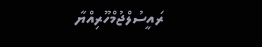ރައީސުލްޖުމްހޫރިއްޔާ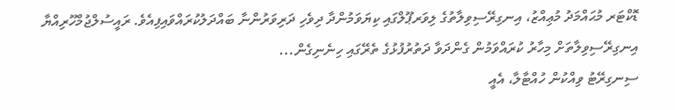ޑޮކްޓަރ މުޙައްމަދު މުޢިއްޒު، އިނގިރޭސިވިލާތުގެ ލިވަރޕޫލްގައި ކިޔަވަމުންދާ ދިވެހި ދަރިވަރުންނާ ބައްދަލުކުރައްވައިފިއެވެ. ރައީސުލްޖުމްހޫރިއްޔާ އިނގިރޭސިވިލާތަށް މިހާރު ކުރައްވަމުން ގެންދަވާ ދަތުރުފުޅުގެ ތެރޭގައި ހިނެނިގެން...
ސިނގިރޭޓު ވިއްކުން ހުއްޓާލާ، އެއީ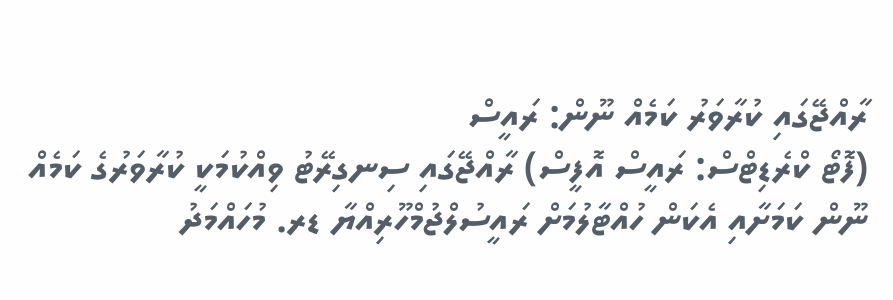ރާއްޖޭގައި ކުރާވަރު ކަމެއް ނޫން: ރައީސް
(ފޮޓޯ ކްރެޑިޓްސް: ރައީސް އޮފީސް) ރާއްޖޭގައި ސިނގިރޭޓު ވިއްކުމަކީ ކުރާވަރުގެ ކަމެއް ނޫން ކަމަށާއި އެކަން ހުއްޓާލުމަށް ރައީސުލްޖުމްހޫރިއްޔާ ޑރ. މުހައްމަދު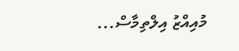މުއިއްޒު އިލްތިމާސް...